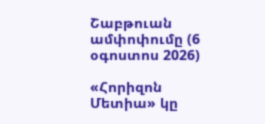Շաբթուան ամփոփումը (6 օգոստոս 2026)

«Հորիզոն Մետիա» կը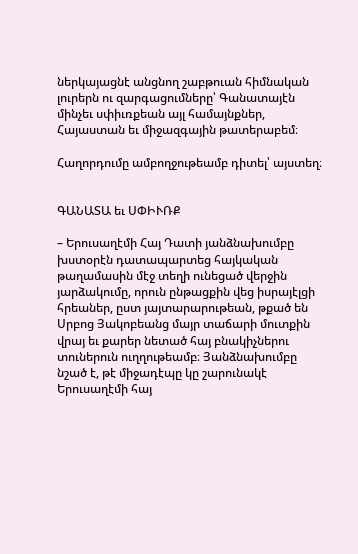ներկայացնէ անցնող շաբթուան հիմնական լուրերն ու զարգացումները՝ Գանատայէն մինչեւ սփիւռքեան այլ համայնքներ, Հայաստան եւ միջազգային թատերաբեմ։

Հաղորդումը ամբողջութեամբ դիտել՝ այստեղ։


ԳԱՆԱՏԱ եւ ՍՓԻՒՌՔ

– Երուսաղէմի Հայ Դատի յանձնախումբը խստօրէն դատապարտեց հայկական թաղամասին մէջ տեղի ունեցած վերջին յարձակումը, որուն ընթացքին վեց իսրայէլցի հրեաներ, ըստ յայտարարութեան, թքած են Սրբոց Յակոբեանց մայր տաճարի մուտքին վրայ եւ քարեր նետած հայ բնակիչներու տուներուն ուղղութեամբ։ Յանձնախումբը նշած է, թէ միջադէպը կը շարունակէ Երուսաղէմի հայ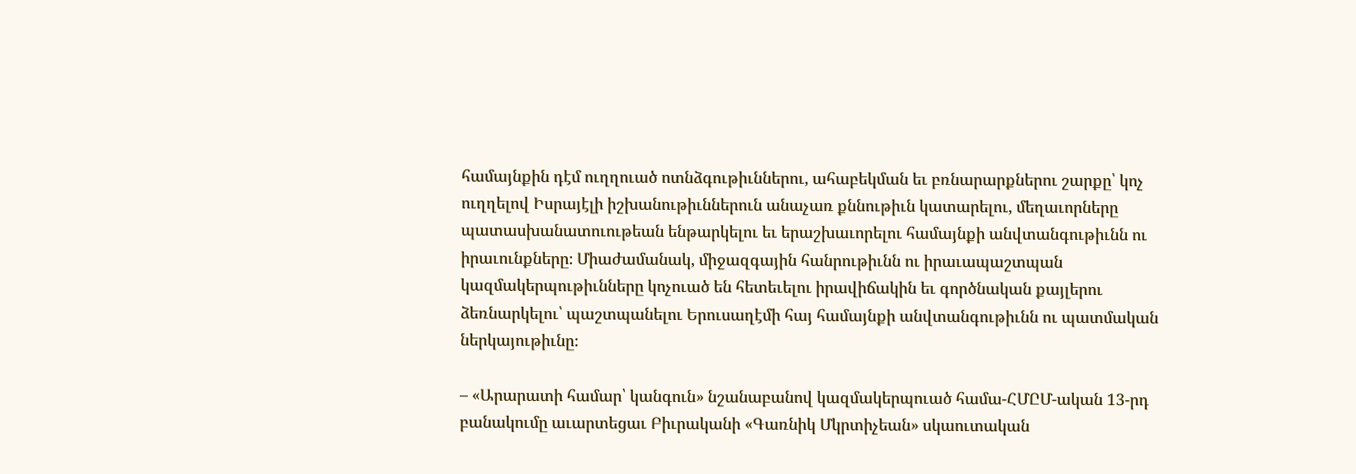համայնքին դէմ ուղղուած ոտնձգութիւններու, ահաբեկման եւ բռնարարքներու շարքը՝ կոչ ուղղելով Իսրայէլի իշխանութիւններուն անաչառ քննութիւն կատարելու, մեղաւորները պատասխանատուութեան ենթարկելու եւ երաշխաւորելու համայնքի անվտանգութիւնն ու իրաւունքները։ Միաժամանակ, միջազգային հանրութիւնն ու իրաւապաշտպան կազմակերպութիւնները կոչուած են հետեւելու իրավիճակին եւ գործնական քայլերու ձեռնարկելու՝ պաշտպանելու Երուսաղէմի հայ համայնքի անվտանգութիւնն ու պատմական ներկայութիւնը։

– «Արարատի համար՝ կանգուն» նշանաբանով կազմակերպուած համա-ՀՄԸՄ-ական 13-րդ բանակումը աւարտեցաւ Բիւրականի «Գառնիկ Մկրտիչեան» սկաուտական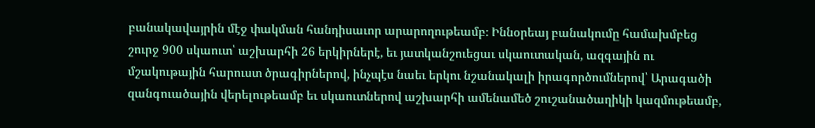բանակավայրին մէջ փակման հանդիսաւոր արարողութեամբ։ Իննօրեայ բանակումը համախմբեց շուրջ 900 սկաուտ՝ աշխարհի 26 երկիրներէ, եւ յատկանշուեցաւ սկաուտական, ազգային ու մշակութային հարուստ ծրագիրներով, ինչպէս նաեւ երկու նշանակալի իրագործումներով՝ Արագածի զանգուածային վերելութեամբ եւ սկաուտներով աշխարհի ամենամեծ շուշանածաղիկի կազմութեամբ,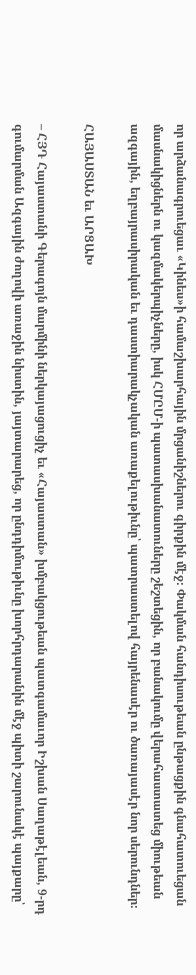որ արձանագրուեցաւ «Կինես»ի համաշխարհային մրցանիշներու գիրքին մէջ։ Փակման հանդիսութեան ընթացքին գնահատուեցան մասնակիցներն ու կազմակերպիչները, իսկ ՀՄԸՄ-ի պատասխանատուները շեշտեցին, որ բանակումը վերահաստատեց միութեան ազգային, եղբայրասիրական եւ դաստիարակչական առաքելութիւնը՝ պատրաստելով հայրենասէր ու ծառայասէր նոր սերունդներ։

ՀԱՅԱՍՏԱՆ եւ ԱՐՑԱԽ

– ՀՅԴ Հայաստանի Գերագոյն մարմինի ներկայացուցիչ եւ «Հայաստան» խմբակցութեան պատգամաւոր Իշխան Սաղաթէլեան, 9-րդ գումարման Ազգային ժողովի առաջին նիստին, յայտարարեց, որ ընդդիմութիւնը խորհրդարանին մէջ պիտի շարունակէ պայքարը՝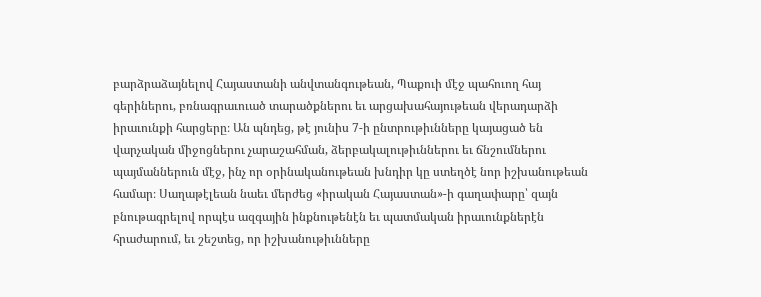բարձրաձայնելով Հայաստանի անվտանգութեան, Պաքուի մէջ պահուող հայ գերիներու, բռնագրաւուած տարածքներու եւ արցախահայութեան վերադարձի իրաւունքի հարցերը։ Ան պնդեց, թէ յունիս 7-ի ընտրութիւնները կայացած են վարչական միջոցներու չարաշահման, ձերբակալութիւններու եւ ճնշումներու պայմաններուն մէջ, ինչ որ օրինականութեան խնդիր կը ստեղծէ նոր իշխանութեան համար։ Սաղաթէլեան նաեւ մերժեց «իրական Հայաստան»-ի գաղափարը՝ զայն բնութագրելով որպէս ազգային ինքնութենէն եւ պատմական իրաւունքներէն հրաժարում, եւ շեշտեց, որ իշխանութիւնները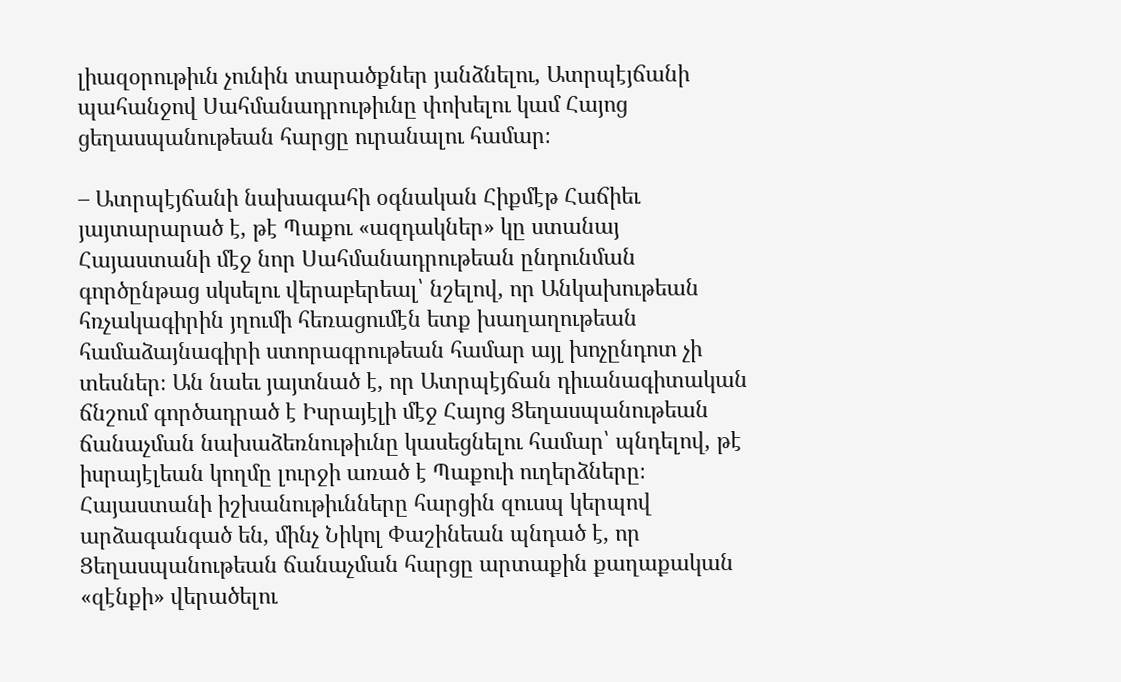լիազօրութիւն չունին տարածքներ յանձնելու, Ատրպէյճանի պահանջով Սահմանադրութիւնը փոխելու կամ Հայոց ցեղասպանութեան հարցը ուրանալու համար։

– Ատրպէյճանի նախագահի օգնական Հիքմէթ Հաճիեւ յայտարարած է, թէ Պաքու «ազդակներ» կը ստանայ Հայաստանի մէջ նոր Սահմանադրութեան ընդունման գործընթաց սկսելու վերաբերեալ՝ նշելով, որ Անկախութեան հռչակագիրին յղումի հեռացումէն ետք խաղաղութեան համաձայնագիրի ստորագրութեան համար այլ խոչընդոտ չի տեսներ։ Ան նաեւ յայտնած է, որ Ատրպէյճան դիւանագիտական ճնշում գործադրած է Իսրայէլի մէջ Հայոց Ցեղասպանութեան ճանաչման նախաձեռնութիւնը կասեցնելու համար՝ պնդելով, թէ իսրայէլեան կողմը լուրջի առած է Պաքուի ուղերձները։ Հայաստանի իշխանութիւնները հարցին զուսպ կերպով արձագանգած են, մինչ Նիկոլ Փաշինեան պնդած է, որ Ցեղասպանութեան ճանաչման հարցը արտաքին քաղաքական «զէնքի» վերածելու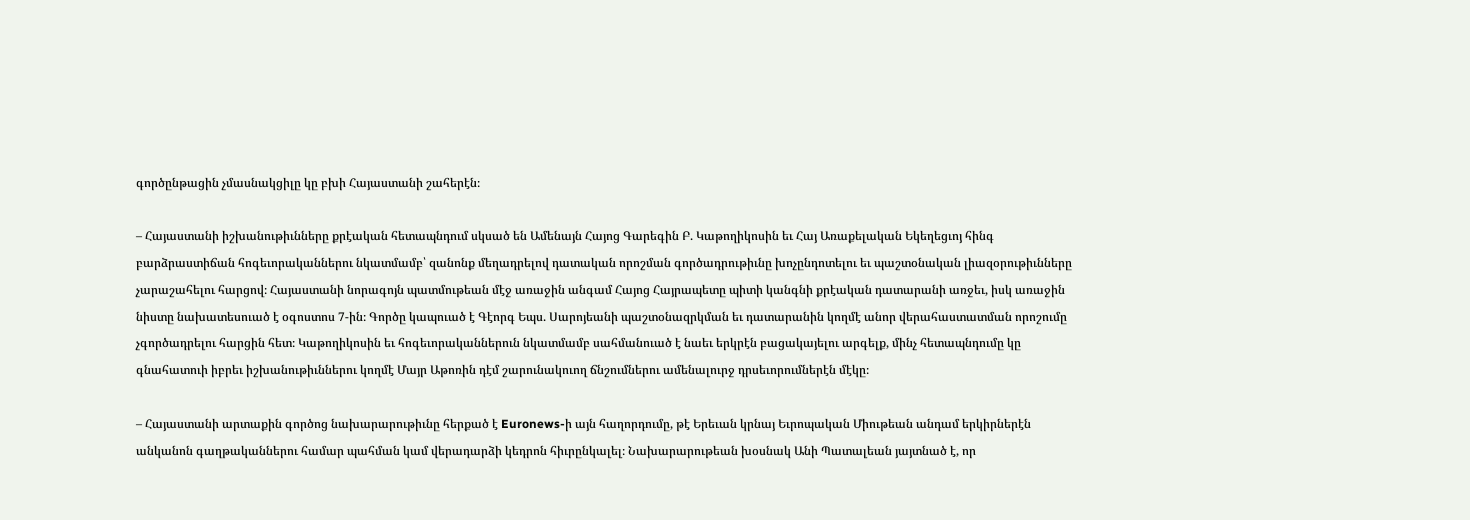գործընթացին չմասնակցիլը կը բխի Հայաստանի շահերէն։

– Հայաստանի իշխանութիւնները քրէական հետապնդում սկսած են Ամենայն Հայոց Գարեգին Բ. Կաթողիկոսին եւ Հայ Առաքելական Եկեղեցւոյ հինգ բարձրաստիճան հոգեւորականներու նկատմամբ՝ զանոնք մեղադրելով դատական որոշման գործադրութիւնը խոչընդոտելու եւ պաշտօնական լիազօրութիւնները չարաշահելու հարցով։ Հայաստանի նորագոյն պատմութեան մէջ առաջին անգամ Հայոց Հայրապետը պիտի կանգնի քրէական դատարանի առջեւ, իսկ առաջին նիստը նախատեսուած է օգոստոս 7-ին։ Գործը կապուած է Գէորգ Եպս. Սարոյեանի պաշտօնազրկման եւ դատարանին կողմէ անոր վերահաստատման որոշումը չգործադրելու հարցին հետ։ Կաթողիկոսին եւ հոգեւորականներուն նկատմամբ սահմանուած է նաեւ երկրէն բացակայելու արգելք, մինչ հետապնդումը կը գնահատուի իբրեւ իշխանութիւններու կողմէ Մայր Աթոռին դէմ շարունակուող ճնշումներու ամենալուրջ դրսեւորումներէն մէկը։

– Հայաստանի արտաքին գործոց նախարարութիւնը հերքած է Euronews-ի այն հաղորդումը, թէ Երեւան կրնայ Եւրոպական Միութեան անդամ երկիրներէն անկանոն գաղթականներու համար պահման կամ վերադարձի կեդրոն հիւրընկալել։ Նախարարութեան խօսնակ Անի Պատալեան յայտնած է, որ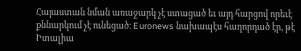Հայաստան նման առաջարկ չէ ստացած եւ այդ հարցով որեւէ քննարկում չէ ունեցած։ Euronews նախապէս հաղորդած էր, թէ Իտալիա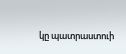կը պատրաստուի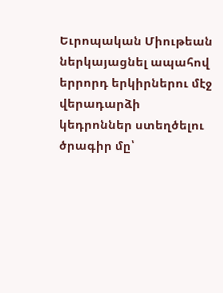Եւրոպական Միութեան ներկայացնել ապահով երրորդ երկիրներու մէջ վերադարձի կեդրոններ ստեղծելու ծրագիր մը՝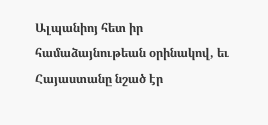Ալպանիոյ հետ իր համաձայնութեան օրինակով, եւ Հայաստանը նշած էր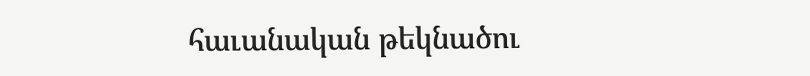հաւանական թեկնածու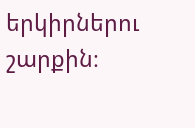երկիրներու շարքին։